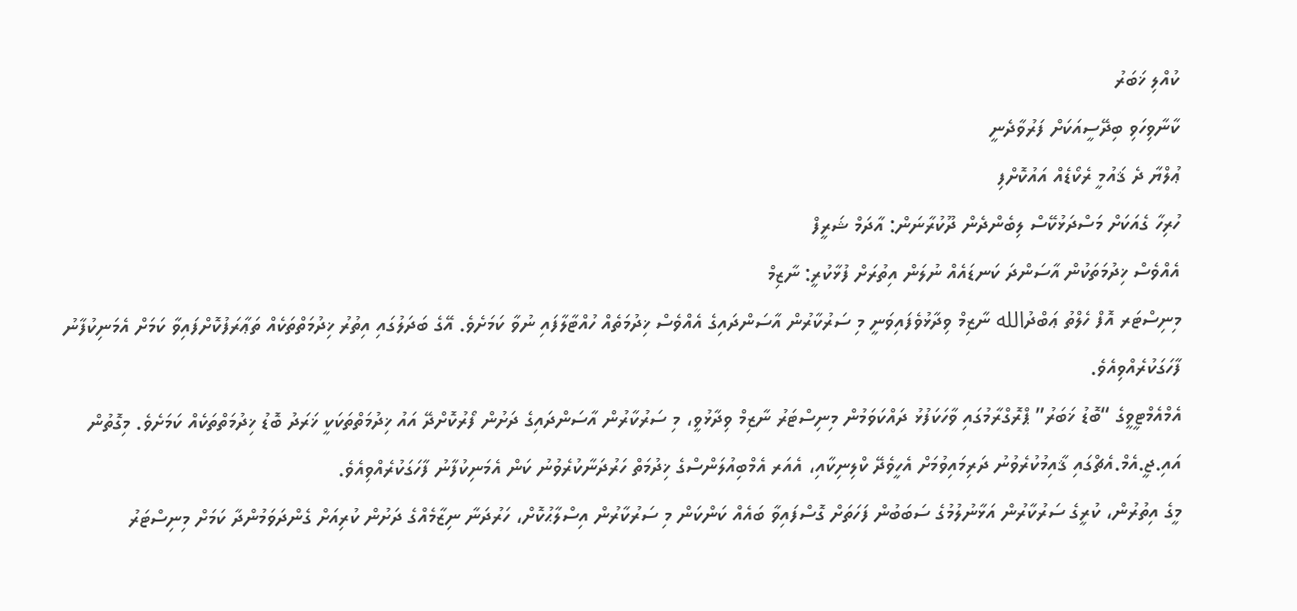ކުއްލި ޚަބަރު
ކާނާވިހަވި ބިދޭސީއަކަށް ފަރުވާދެނީ
ޢުލްޔާ ދެ ޤައުމީ ރެކޯޑެއް އައުކޮށްފި
ހުރިހާ ގެއަކަށް މަސްދަޅުކޭސް ލިބެންދެން ދޫކުރާނަން: އާދަމް ޝަރީފް
އެއްވެސް ޚިދުމަތަކުން އާސަންދަ ކަނޑައެއް ނުލަން އިތުރަށް ފުޅާކުރީ: ނާޒިމް
މިނިސްޓަރ އޮފް ހެލްތު ޢަބްދުالله ނާޒިމް ވިދާޅުވެފައިވަނީ މި ސަރުކާރުން އާސަންދައިގެ އެއްވެސް ޚިދުމަތެއް ހުއްޓާލާފައި ނުވާ ކަމަށެވެ. އޭގެ ބަދަލުގައި އިތުރު ޚިދުމަތްތަކެއް ތަޢާރަފުކޮށްފައިވާ ކަމަށް އެމަނިކުފާނު ފާހަގަކުރެއްވިއެވެ.
އެމްއެމްޓީވީގެ “ބޮޑު ޚަބަރު” ޕްރޮގްރާމުގައި ވާހަކަފުޅު ދައްކަވަމުން މިނިސްޓަރު ނާޒިމް ވިދާޅުވީ، މި ސަރުކާރުން އާސަންދައިގެ ދަށުން ފޯރުކޮށްދޭ އައު ޚިދުމަތްތަކަކީ ޚަރަދު ބޮޑު ޚިދުމަތްތަކެއް ކަމަށެވެ. މިގޮތުން އައި.ޖީ.އެމް.އެޗްގައި ޤާއިމުކުރެވުނު ދަރިމައިވުމަށް އެހީވެދޭ ކްލިނިކާއި، އެއަރ އެމްބިއުލަންސްގެ ޚިދުމަތް ހަރުދަނާކުރެވުނު ކަން އެމަނިކުފާނު ފާހަގަކުރެއްވިއެވެ.
މީގެ އިތުރުން، ކުރީގެ ސަރުކާރުން އަޅާނުލުމުގެ ސަބަބުން ފަހަތަށް ގޮސްފައިވާ ބައެއް ކަންކަން މި ސަރުކާރުން އިސްލާޙުކޮށް، ހަރުދަނާ ނިޒާމެއްގެ ދަށުން ކުރިއަށް ގެންދަވަމުންދާ ކަމަށް މިނިސްޓަރު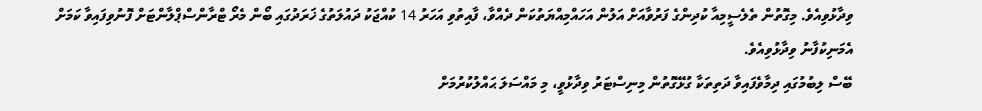ވިދާޅުވިއެވެ. މިގޮތުން ތެލެސީމިއާ ކުދިންގެ ފަރުވާއަށް އަލުން އަހައްމިއްޔަތުކަން ދެއްވާ، ފާއިތުވި އަހަރު 14 ކުއްޖަކު ދައުލަތުގެ ޚަރަދުގައި ބޯން މެރޯ ޓްރާންސްޕްލާންޓަށް ފޮނުވިފައިވާ ކަމަށް އެމަނިކުފާނު ވިދާޅުވިއެވެ.
ބޭސް ލިބުމުގައި ދިމާވެފައިވާ ދަތިތަކާ ގުޅޭގޮތުން މިނިސްޓަރު ވިދާޅުވީ، މި މައްސަލަ ޙައްލުކުރުމަށް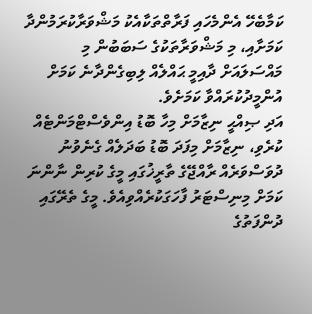ކަމާބެހޭ އެންމެހައި ފަރާތްތަކާއެކު މަޝްވަރާކުރަމުންދާ ކަމަށާއި، މި މަޝްވަރާތަކުގެ ސަބަބުން މި މައްސަލައަށް ދާއިމީ ޙައްލެއް ލިބިގެންދާނެ ކަމަށް އުންމީދުކުރައްވާ ކަމަށެވެ.
އަދި ޞިއްޙީ ނިޒާމަށް މިހާ ބޮޑު އިންވެސްޓްމަންޓެއް ކުރެވި، ނިޒާމަށް މިފަދަ ބޮޑު ބަދަލެއް ގެނެވުނު ދުވަސްވަރެއް ރާއްޖޭގެ ތާރީޚުގައި މީގެ ކުރިން ނާންނަ ކަމަށް މިނިސްޓަރު ފާހަގަކުރެއްވިއެވެ. މީގެ ތެރޭގައި ދުންފަތުގެ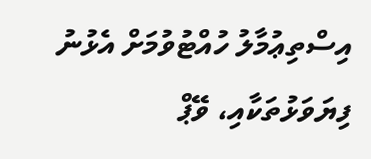އިސްތިޢުމާލު ހުއްޓުވުމަށް އެޅުނު ފިޔަވަޅުތަކާއި، ވޭޕް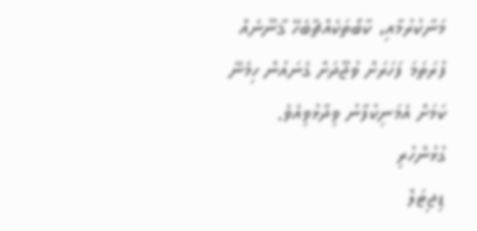މަނާކުރުމާއި، ކާބޯތަކެއްޗާބެހޭ ޤާނޫނެއް ފުރަތަމަ ފަހަރަށް ވުޖޫދަށް ގެނައުން ހިމެނޭ ކަމަށް އެމަނިކުފާނު ވިދާޅުވިއެވެ.
ގުޅުންހުރި
ޑިޖިޓަލް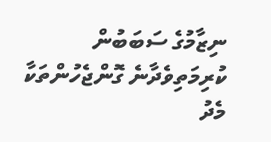ނިޒާމުގެ ސަބަބުން ކުރިމަތިވެދާނެ ގޮންޖެހުންތަކާ މެދު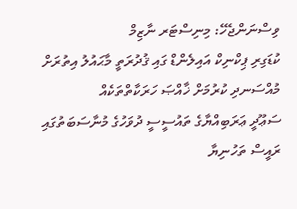ވިސްނަންޖެހޭ: މިނިސްޓަރ ނާޒިމް
ކުޑަގިރި ޕިކްނިކް އައިލެންޑް ގައި ޤުދުރަތީ މާޙައުލު އިތުރަށް މުއްސަނދި ކުރުމަށް ޚާއްޞަ ހަރަކާތްތަކެއް
ސަޢޫދީ ޢަރަބިއްޔާގެ ތައުސީސީ ދުވަހުގެ މުނާސަބަތުގައި ރައީސް ތަހުނިޔާ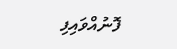ފޮނުއްވައިފި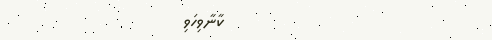ކާނާވިހަވި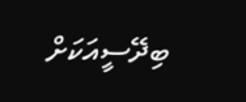ބިދޭސީއަކަށް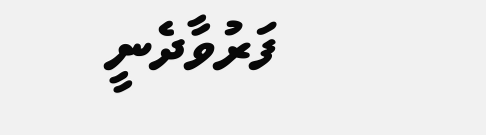ފަރުވާދެނީ